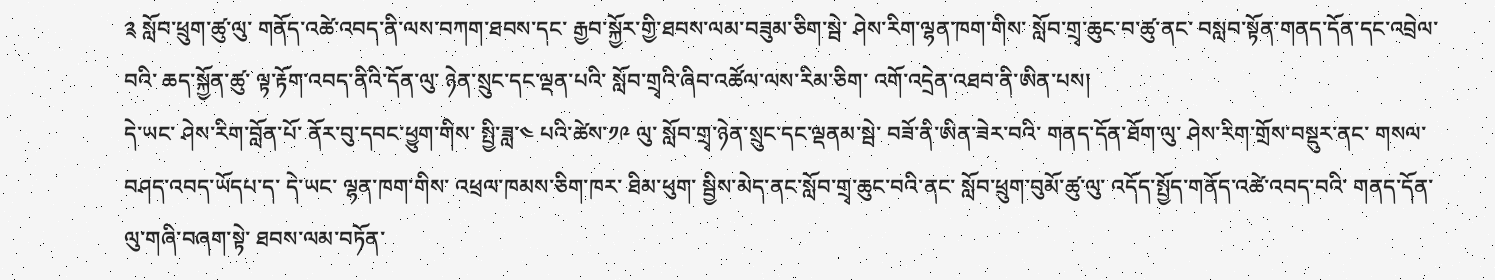༉ སློབ་ཕྲུག་ཚུ་ལུ་ གནོད་འཚེ་འབད་ནི་ལས་བཀག་ཐབས་དང་ རྒྱབ་སྐྱོར་གྱི་ཐབས་ལམ་བཟུམ་ཅིག་སྦེ་ ཤེས་རིག་ལྷན་ཁག་གིས་ སློབ་གྲྭ་ཆུང་བ་ཚུ་ནང་ བསླབ་སྟོན་གནད་དོན་དང་འབྲེལ་བའི་ ཆད་སྐྱོན་ཚུ་ ལྟ་རྟོག་འབད་ནིའི་དོན་ལུ་ ཉེན་སྲུང་དང་ལྡན་པའི་ སློབ་གྲྭའི་ཞིབ་འཚོལ་ལས་རིམ་ཅིག་ འགོ་འདྲེན་འཐབ་ནི་ཨིན་པས།
དེ་ཡང་ ཤེས་རིག་བློན་པོ་ ནོར་བུ་དབང་ཕྱུག་གིས་ སྤྱི་ཟླ་༤ པའི་ཚེས་༡༩ ལུ་ སློབ་གྲྭ་ཉེན་སྲུང་དང་ལྡནམ་སྦེ་ བཟོ་ནི་ཨིན་ཟེར་བའི་ གནད་དོན་ཐོག་ལུ་ ཤེས་རིག་གྲོས་བསྡུར་ནང་ གསལ་བཤད་འབད་ཡོདཔ་ད་ དེ་ཡང་ ལྷན་ཁག་གིས་ འཕྲལ་ཁམས་ཅིག་ཁར་ ཐིམ་ཕུག་ སྦྱིས་མེད་ནང་སློབ་གྲྭ་ཆུང་བའི་ནང་ སློབ་ཕྲུག་བུམོ་ཚུ་ལུ་ འདོད་སྤྱོད་གནོད་འཚེ་འབད་བའི་ གནད་དོན་ལུ་གཞི་བཞག་སྟེ་ ཐབས་ལམ་བཏོན་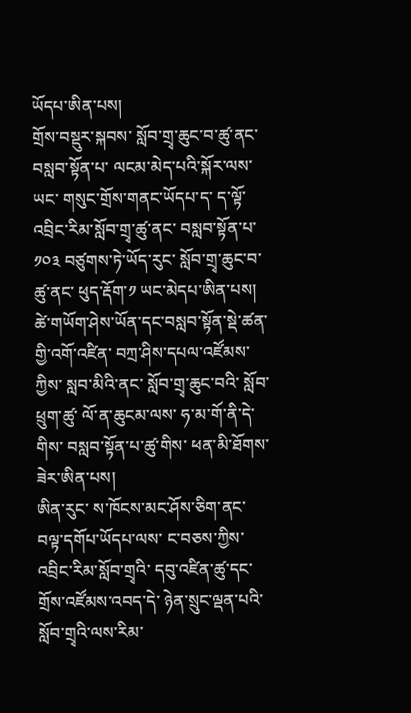ཡོདཔ་ཨིན་པས།
གྲོས་བསྡུར་སྐབས་ སློབ་གྲྭ་ཆུང་བ་ཚུ་ནང་ བསླབ་སྟོན་པ་ ལངམ་མེད་པའི་སྐོར་ལས་ཡང་ གསུང་གྲོས་གནང་ཡོདཔ་ད་ ད་ལྟོ་ འབྲིང་རིམ་སློབ་གྲྭ་ཚུ་ནང་ བསླབ་སྟོན་པ་༡༠༣ བཙུགས་ཏེ་ཡོད་རུང་ སློབ་གྲྭ་ཆུང་བ་ཚུ་ནང་ ཕུད་རྡོག་༡ ཡང་མེདཔ་ཨིན་པས།
ཚེ་གཡོག་ཤེས་ཡོན་དང་བསླབ་སྟོན་སྡེ་ཚན་གྱི་འགོ་འཛིན་ བཀྲ་ཤིས་དཔལ་འཛོམས་ཀྱིས་ སླབ་མིའི་ནང་ སློབ་གྲྭ་ཆུང་བའི་ སློབ་ཕྲུག་ཚུ་ ལོ་ན་ཆུངམ་ལས་ ཧ་མ་གོ་ནི་དེ་གིས་ བསླབ་སྟོན་པ་ཚུ་གིས་ ཕན་མི་ཐོགས་ཟེར་ཨིན་པས།
ཨིན་རུང་ ས་ཁོངས་མང་ཤོས་ཅིག་ནང་ བལྟ་དགོཔ་ཡོདཔ་ལས་ ང་བཅས་ཀྱིས་ འབྲིང་རིམ་སློབ་གྲྭའི་ དབུ་འཛིན་ཚུ་དང་ གྲོས་འཛོམས་འབད་དེ་ ཉེན་སྲུང་ལྡན་པའི་ སློབ་གྲྭའི་ལས་རིམ་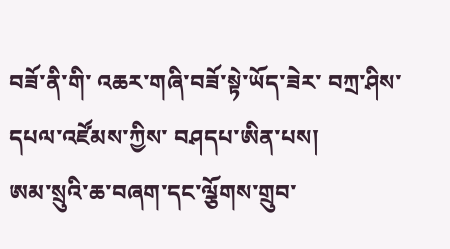བཟོ་ནི་གི་ འཆར་གཞི་བཟོ་སྟེ་ཡོད་ཟེར་ བཀྲ་ཤིས་དཔལ་འཛོམས་ཀྱིས་ བཤདཔ་ཨིན་པས།
ཨམ་སྲུའི་ཆ་བཞག་དང་ལྕོགས་གྲུབ་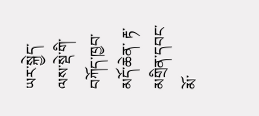ཡར་སྐྱེད་ལས་སྡེ་གི་ བཀོད་ཁྱབ་མདོ་ཆེན་ རྟ་མགྲིན་དབང་མོ་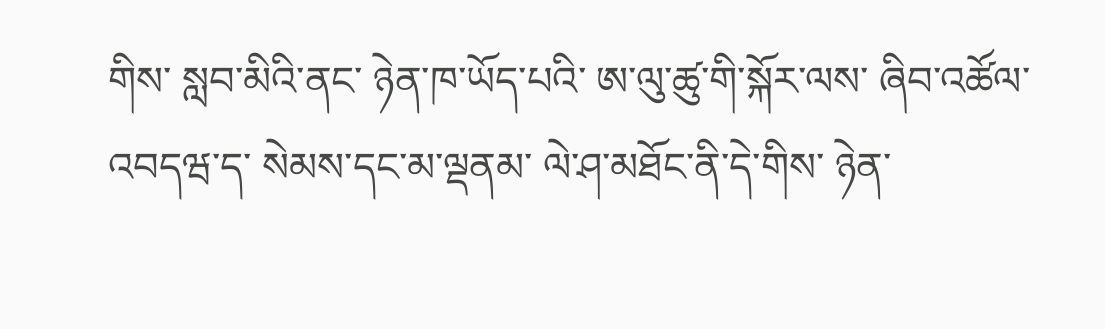གིས་ སླབ་མིའི་ནང་ ཉེན་ཁ་ཡོད་པའི་ ཨ་ལུ་ཚུ་གི་སྐོར་ལས་ ཞིབ་འཚོལ་འབདཝ་ད་ སེམས་དང་མ་ལྡནམ་ ལེ་ཤ་མཐོང་ནི་དེ་གིས་ ཉེན་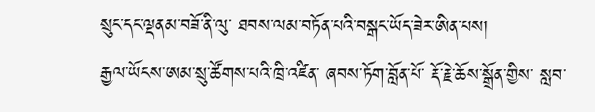སྲུང་དང་ལྡནམ་བཟོ་ནི་ལུ་ ཐབས་ལམ་བཏོན་པའི་བསྒང་ཡོད་ཟེར་ཨིན་པས།
རྒྱལ་ཡོངས་ཨམ་སྲུ་ཚོགས་པའི་ཁྲི་འཛིན་ ཞབས་ཏོག་བློན་པོ་ རྡོ་རྗེ་ཆོས་སྒྲོན་གྱིས་ སླབ་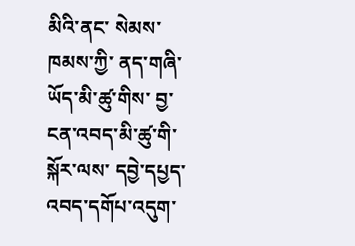མིའི་ནང་ སེམས་ཁམས་ཀྱི་ ནད་གཞི་ཡོད་མི་ཚུ་གིས་ བྱ་ངན་འབད་མི་ཚུ་གི་སྐོར་ལས་ དབྱེ་དཔྱད་འབད་དགོཔ་འདུག་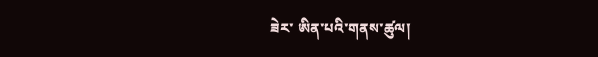ཟེར་ ཨིན་པའི་གནས་ཚུལ།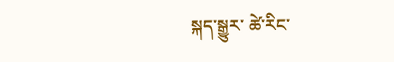སྐད་སྒྱུར་ ཚེ་རིང་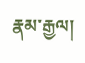རྣམ་རྒྱལ།